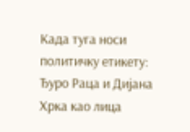Када туга носи политичку етикету: Ђуро Раца и Дијана Хрка као лица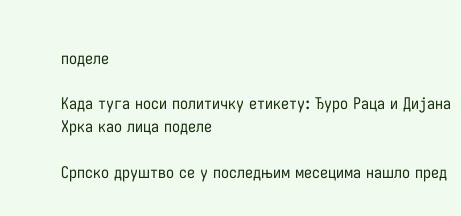поделе

Када туга носи политичку етикету: Ђуро Раца и Дијана Хрка као лица поделе

Српско друштво се у последњим месецима нашло пред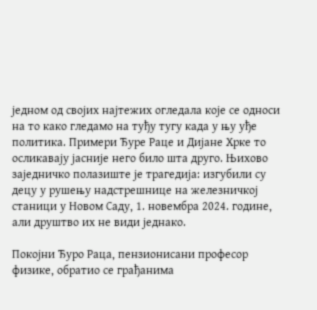једном од својих најтежих огледала које се односи на то како гледамо на туђу тугу када у њу уђе политика. Примери Ђуре Рацe и Дијане Хрке то осликавају јасније него било шта друго. Њихово заједничко полазиште је трагедија: изгубили су децу у рушењу надстрешнице на железничкој станици у Новом Саду, 1. новембра 2024. године, али друштво их не види једнако.

Покојни Ђуро Раца, пензионисани професор физике, обратио се грађанима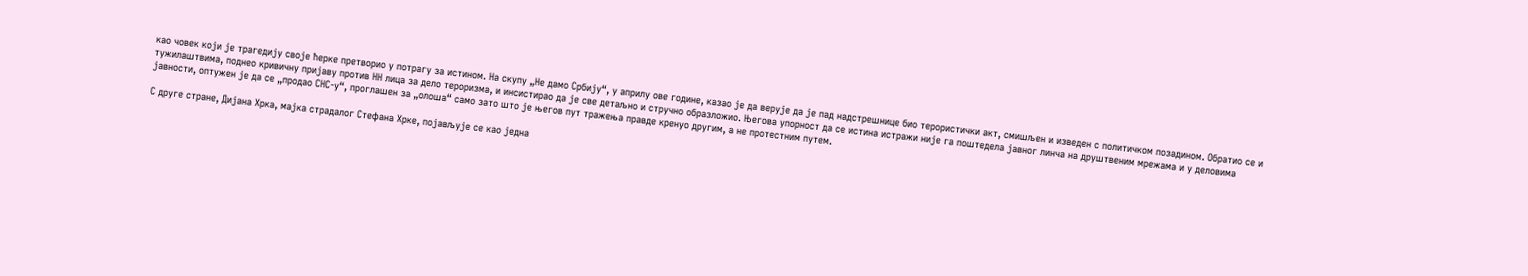као човек који је трагедију своје ћерке претворио у потрагу за истином. На скупу „Не дамо Србију“, у априлу ове године, казао је да верује да је пад надстрешнице био терористички акт, смишљен и изведен с политичком позадином. Обратио се и тужилаштвима, поднео кривичну пријаву против НН лица за дело тероризма, и инсистирао да је све детаљно и стручно образложио. Његова упорност да се истина истражи није га поштедела јавног линча на друштвеним мрежама и у деловима јавности, оптужен је да се „продао СНС-у“, проглашен за „олоша“ само зато што је његов пут тражења правде кренуо другим, а не протестним путем.

С друге стране, Дијана Хрка, мајка страдалог Стефана Хрке, појављује се као једна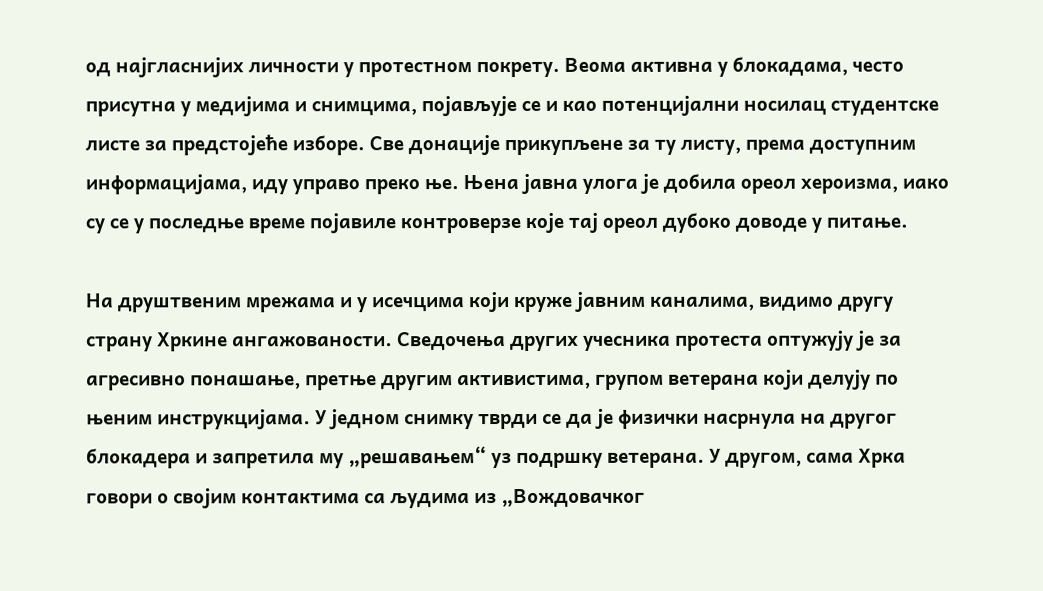од најгласнијих личности у протестном покрету. Веома активна у блокадама, често присутна у медијима и снимцима, појављује се и као потенцијални носилац студентске листе за предстојеће изборе. Све донације прикупљене за ту листу, према доступним информацијама, иду управо преко ње. Њена јавна улога је добила ореол хероизма, иако су се у последње време појавиле контроверзе које тај ореол дубоко доводе у питање.

На друштвеним мрежама и у исечцима који кружe јавним каналима, видимо другу страну Хркине ангажованости. Сведочења других учесника протеста оптужују је за агресивно понашање, претње другим активистима, групом ветерана који делују по њеним инструкцијама. У једном снимку тврди се да је физички насрнула на другог блокадера и запретила му „решавањем“ уз подршку ветерана. У другом, сама Хрка говори о својим контактима са људима из „Вождовачког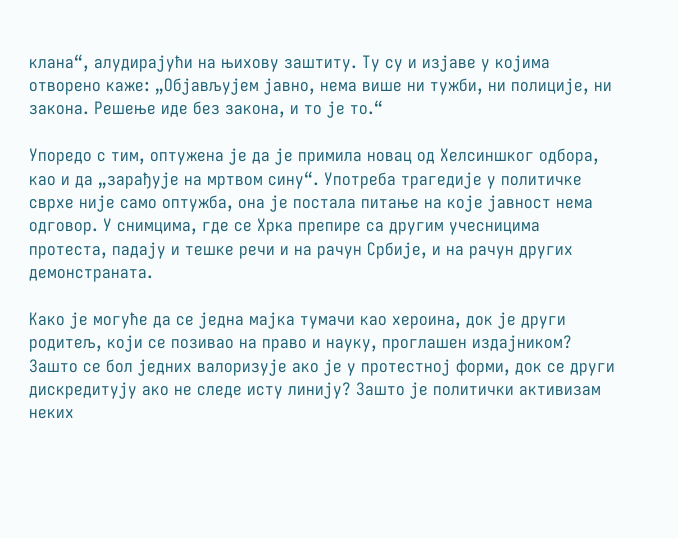клана“, алудирајући на њихову заштиту. Ту су и изјаве у којима отворено каже: „Објављујем јавно, нема више ни тужби, ни полиције, ни закона. Решење иде без закона, и то је то.“

Упоредо с тим, оптужена је да је примила новац од Хелсиншког одбора, као и да „зарађује на мртвом сину“. Употреба трагедије у политичке сврхе није само оптужба, она је постала питање на које јавност нема одговор. У снимцима, где се Хрка препире са другим учесницима протеста, падају и тешке речи и на рачун Србије, и на рачун других демонстраната.

Како је могуће да се једна мајка тумачи као хероина, док је други родитељ, који се позивао на право и науку, проглашен издајником? Зашто се бол једних валоризује ако је у протестној форми, док се други дискредитују ако не следе исту линију? Зашто је политички активизам неких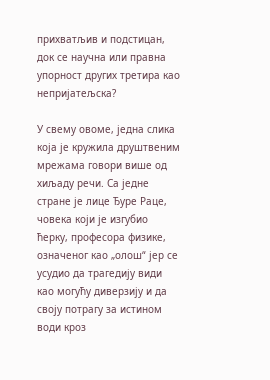прихватљив и подстицан, док се научна или правна упорност других третира као непријатељска?

У свему овоме, једна слика која је кружила друштвеним мрежама говори више од хиљаду речи. Са једне стране је лице Ђуре Рацe, човека који је изгубио ћерку, професора физике, означеног као „олош“ јер се усудио да трагедију види као могућу диверзију и да своју потрагу за истином води кроз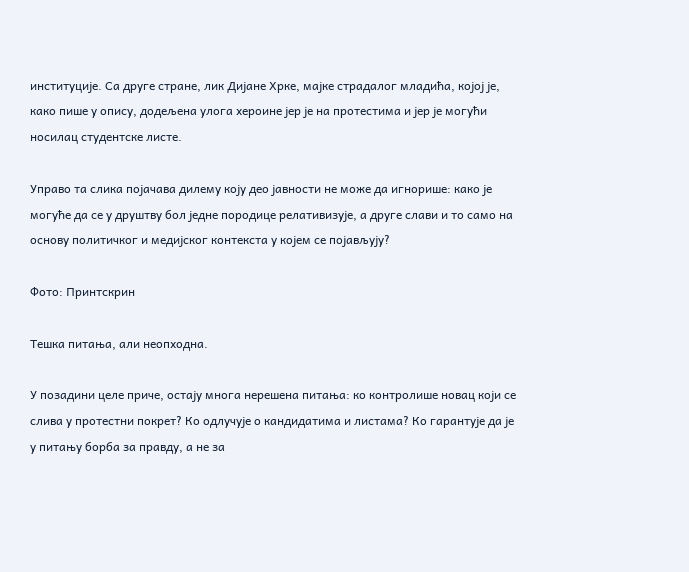институције. Са друге стране, лик Дијане Хрке, мајке страдалог младића, којој је, како пише у опису, додељена улога хероине јер је на протестима и јер је могући носилац студентске листе.

Управо та слика појачава дилему коју део јавности не може да игнорише: како је могуће да се у друштву бол једне породице релативизује, а друге слави и то само на основу политичког и медијског контекста у којем се појављују?

Фото: Принтскрин

Тешка питања, али неопходна.

У позадини целе приче, остају многа нерешена питања: ко контролише новац који се слива у протестни покрет? Ко одлучује о кандидатима и листама? Ко гарантује да је у питању борба за правду, а не за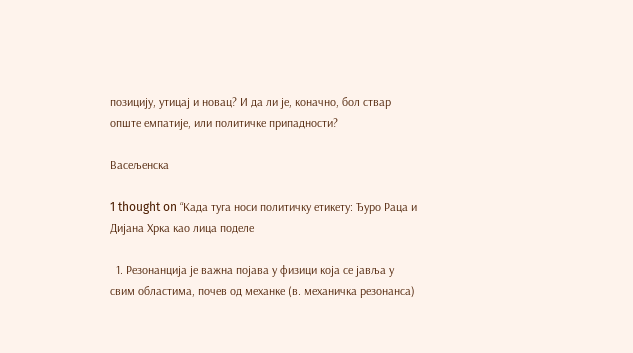позицију, утицај и новац? И да ли је, коначно, бол ствар опште емпатије, или политичке припадности?

Васељенска

1 thought on “Када туга носи политичку етикету: Ђуро Раца и Дијана Хрка као лица поделе

  1. Рeзонанција је важна појава у физици која се јавља у свим областима, почев од механке (в. механичка резонанса)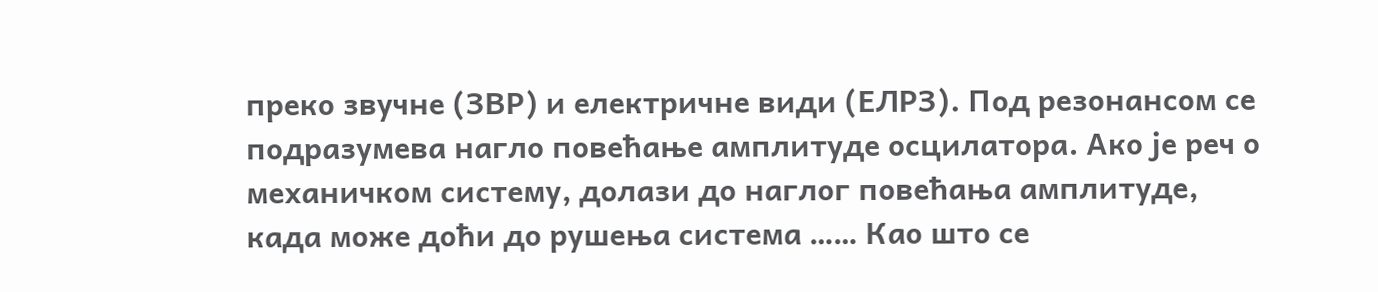преко звучне (ЗВР) и електричне види (ЕЛРЗ). Под резонансом се подразумева нагло повећање амплитуде осцилатора. Ако је реч о механичком систему, долази до наглог повећања амплитуде, када може доћи до рушења система …… Као што се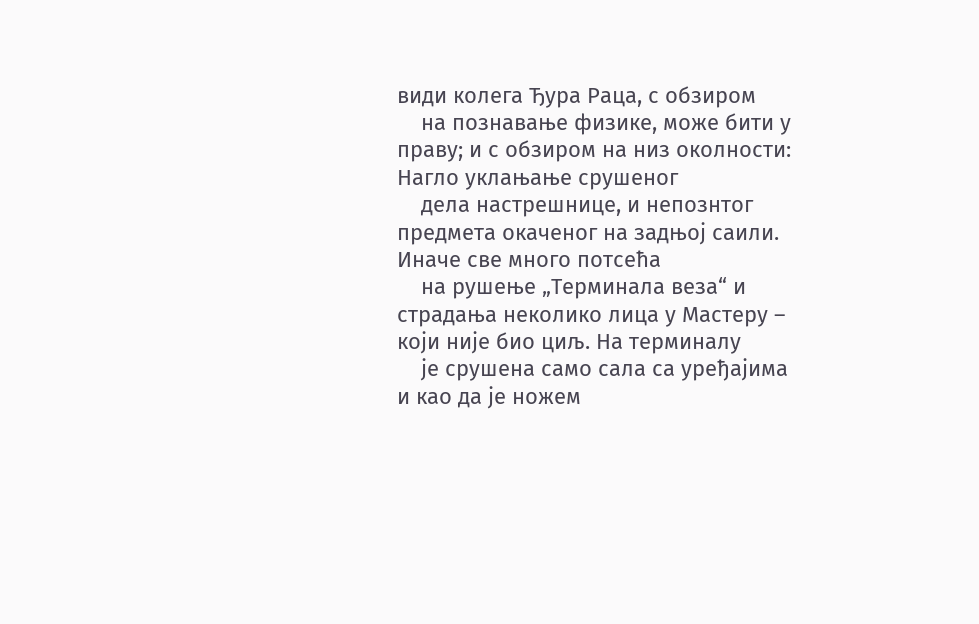види колега Ђура Раца, с обзиром
    на познавање физике, може бити у праву; и с обзиром на низ околности: Нагло уклањање срушеног
    дела настрешнице, и непознтог предмета окаченог на задњој саили. Иначе све много потсећа
    на рушење „Терминала веза“ и страдања неколико лица у Мастеру – који није био циљ. На терминалу
    је срушена само сала са уређајима и као да је ножем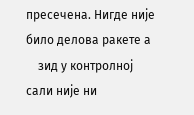пресечена. Нигде није било делова ракете а
    зид у контролној сали није ни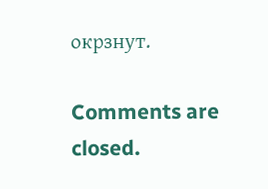окрзнут.

Comments are closed.